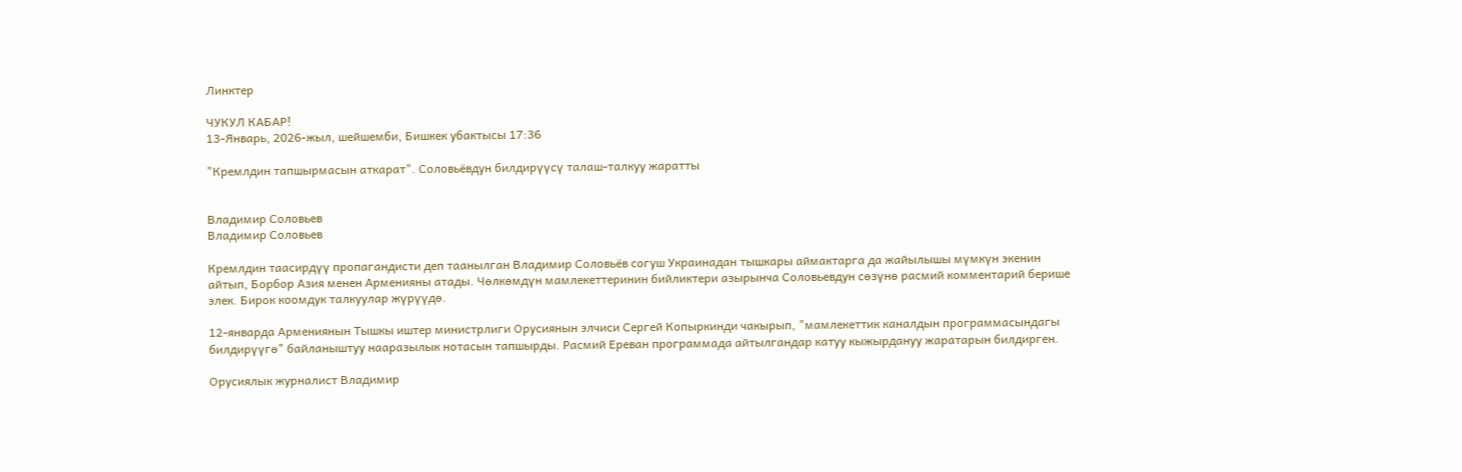Линктер

ЧУКУЛ КАБАР!
13-Январь, 2026-жыл, шейшемби, Бишкек убактысы 17:36

"Кремлдин тапшырмасын аткарат". Соловьёвдун билдирүүсү талаш-талкуу жаратты


Владимир Соловьев
Владимир Соловьев

Кремлдин таасирдүү пропагандисти деп таанылган Владимир Соловьёв согуш Украинадан тышкары аймактарга да жайылышы мүмкүн экенин айтып, Борбор Азия менен Арменияны атады. Чөлкөмдүн мамлекеттеринин бийликтери азырынча Соловьевдун сөзүнө расмий комментарий берише элек. Бирок коомдук талкуулар жүрүүдө.

12-январда Армениянын Тышкы иштер министрлиги Орусиянын элчиси Сергей Копыркинди чакырып, "мамлекеттик каналдын программасындагы билдирүүгө" байланыштуу нааразылык нотасын тапшырды. Расмий Ереван программада айтылгандар катуу кыжырдануу жаратарын билдирген.

Орусиялык журналист Владимир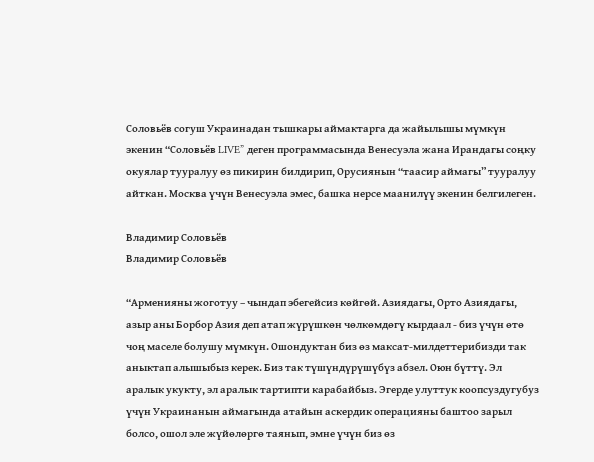Соловьёв согуш Украинадан тышкары аймактарга да жайылышы мүмкүн экенин “Соловьёв LIVE” деген программасында Венесуэла жана Ирандагы соңку окуялар тууралуу өз пикирин билдирип, Орусиянын “таасир аймагы” тууралуу айткан. Москва үчүн Венесуэла эмес, башка нерсе маанилүү экенин белгилеген.

Владимир Соловьёв
Владимир Соловьёв

“Арменияны жоготуу – чындап эбегейсиз көйгөй. Азиядагы, Орто Азиядагы, азыр аны Борбор Азия деп атап жүрүшкөн чөлкөмдөгү кырдаал - биз үчүн өтө чоң маселе болушу мүмкүн. Ошондуктан биз өз максат-милдеттерибизди так аныктап алышыбыз керек. Биз так түшүндүрүшүбүз абзел. Оюн бүттү. Эл аралык укукту, эл аралык тартипти карабайбыз. Эгерде улуттук коопсуздугубуз үчүн Украинанын аймагында атайын аскердик операцияны баштоо зарыл болсо, ошол эле жүйөлөргө таянып, эмне үчүн биз өз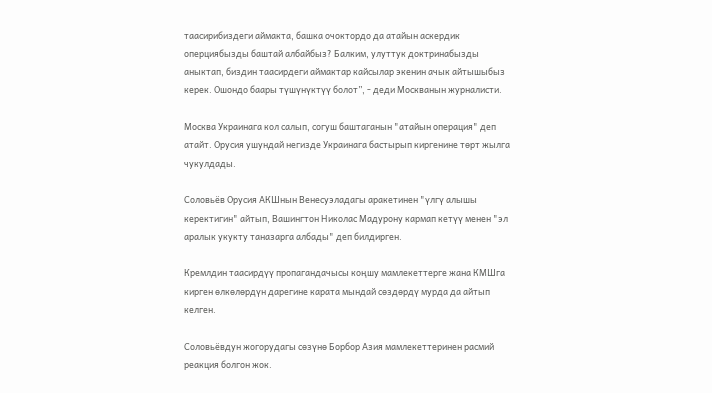таасирибиздеги аймакта, башка очоктордо да атайын аскердик оперциябызды баштай албайбыз? Балким, улуттук доктринабызды аныктап, биздин таасирдеги аймактар кайсылар экенин ачык айтышыбыз керек. Ошондо баары түшүнүктүү болот”, - деди Москванын журналисти.

Москва Украинага кол салып, согуш баштаганын "атайын операция" деп атайт. Орусия ушундай негизде Украинага бастырып киргенине төрт жылга чукулдады.

Соловьёв Орусия АКШнын Венесуэладагы аракетинен "үлгү алышы керектигин" айтып, Вашингтон Николас Мадурону кармап кетүү менен "эл аралык укукту таназарга албады" деп билдирген.

Кремлдин таасирдүү пропагандачысы коңшу мамлекеттерге жана КМШга кирген өлкөлөрдүн дарегине карата мындай сөздөрдү мурда да айтып келген.

Соловьёвдун жогорудагы сөзүнө Борбор Азия мамлекеттеринен расмий реакция болгон жок.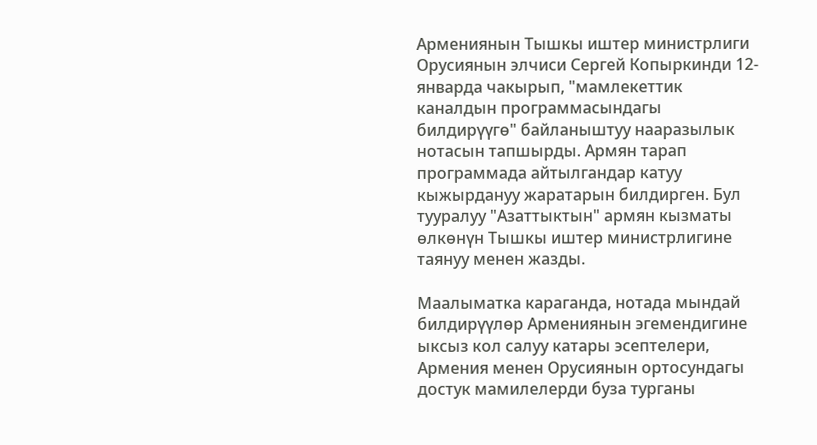Армениянын Тышкы иштер министрлиги Орусиянын элчиси Сергей Копыркинди 12-январда чакырып, "мамлекеттик каналдын программасындагы билдирүүгө" байланыштуу нааразылык нотасын тапшырды. Армян тарап программада айтылгандар катуу кыжырдануу жаратарын билдирген. Бул тууралуу "Азаттыктын" армян кызматы өлкөнүн Тышкы иштер министрлигине таянуу менен жазды.

Маалыматка караганда, нотада мындай билдирүүлөр Армениянын эгемендигине ыксыз кол салуу катары эсептелери, Армения менен Орусиянын ортосундагы достук мамилелерди буза турганы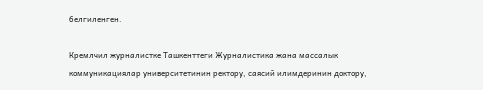белгиленген.

Кремлчил журналистке Ташкенттеги Журналистика жана массалык коммуникациялар университетинин ректору, саясий илимдеринин доктору,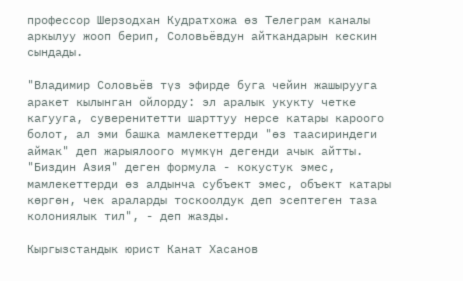профессор Шерзодхан Кудратхожа өз Телеграм каналы аркылуу жооп берип, Соловьёвдун айткандарын кескин сындады.

"Владимир Соловьёв түз эфирде буга чейин жашырууга аракет кылынган ойлорду: эл аралык укукту четке кагууга, суверенитетти шарттуу нерсе катары кароого болот, ал эми башка мамлекеттерди "өз таасириндеги аймак" деп жарыялоого мүмкүн дегенди ачык айтты. "Биздин Азия" деген формула - кокустук эмес, мамлекеттерди өз алдынча субъект эмес, объект катары көргөн, чек араларды тоскоолдук деп эсептеген таза колониялык тил", - деп жазды.

Кыргызстандык юрист Канат Хасанов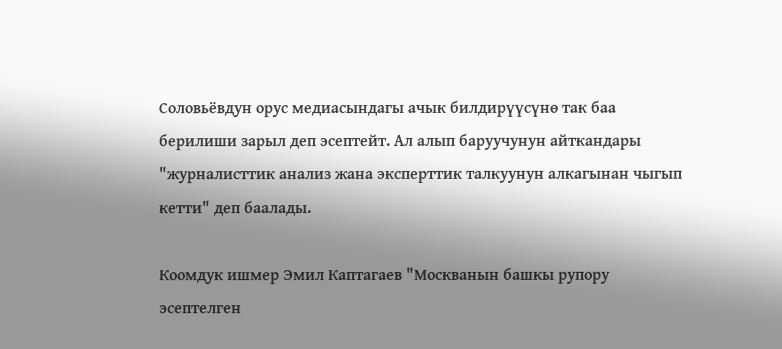Соловьёвдун орус медиасындагы ачык билдирүүсүнө так баа берилиши зарыл деп эсептейт. Ал алып баруучунун айткандары "журналисттик анализ жана эксперттик талкуунун алкагынан чыгып кетти" деп баалады.

Коомдук ишмер Эмил Каптагаев "Москванын башкы рупору эсептелген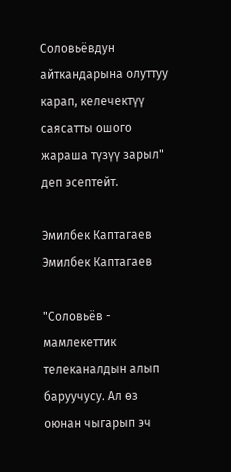Соловьёвдун айткандарына олуттуу карап, келечектүү саясатты ошого жараша түзүү зарыл" деп эсептейт.

Эмилбек Каптагаев
Эмилбек Каптагаев

"Соловьёв - мамлекеттик телеканалдын алып баруучусу. Ал өз оюнан чыгарып эч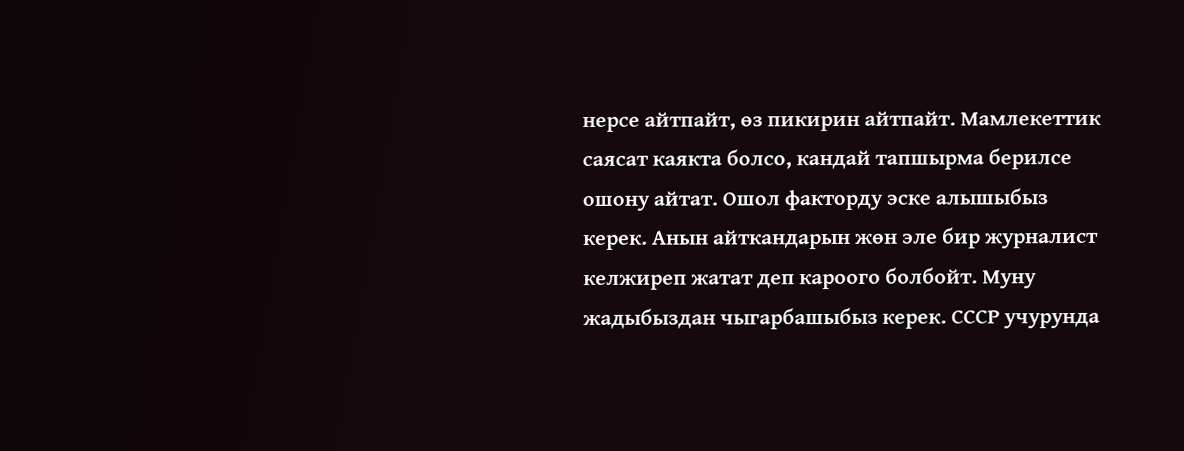нерсе айтпайт, өз пикирин айтпайт. Мамлекеттик саясат каякта болсо, кандай тапшырма берилсе ошону айтат. Ошол факторду эске алышыбыз керек. Анын айткандарын жөн эле бир журналист келжиреп жатат деп кароого болбойт. Муну жадыбыздан чыгарбашыбыз керек. СССР учурунда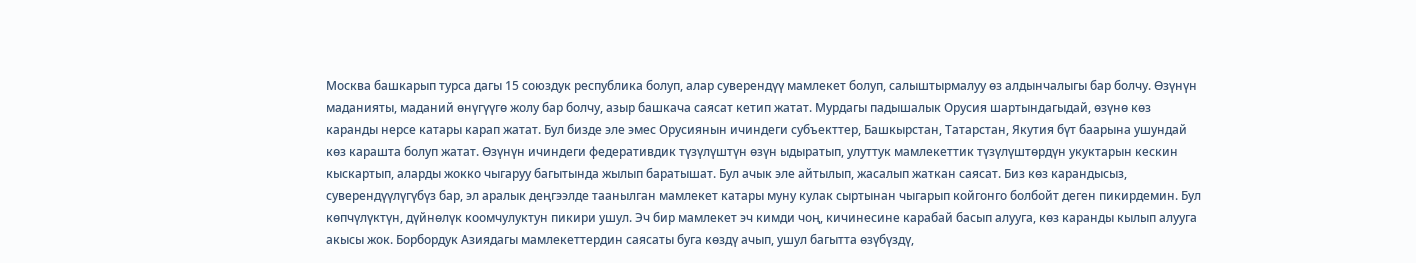Москва башкарып турса дагы 15 союздук республика болуп, алар суверендүү мамлекет болуп, салыштырмалуу өз алдынчалыгы бар болчу. Өзүнүн маданияты, маданий өнүгүүгө жолу бар болчу, азыр башкача саясат кетип жатат. Мурдагы падышалык Орусия шартындагыдай, өзүнө көз каранды нерсе катары карап жатат. Бул бизде эле эмес Орусиянын ичиндеги субъекттер, Башкырстан, Татарстан, Якутия бүт баарына ушундай көз карашта болуп жатат. Өзүнүн ичиндеги федеративдик түзүлүштүн өзүн ыдыратып, улуттук мамлекеттик түзүлүштөрдүн укуктарын кескин кыскартып, аларды жокко чыгаруу багытында жылып баратышат. Бул ачык эле айтылып, жасалып жаткан саясат. Биз көз карандысыз, суверендүүлүгүбүз бар, эл аралык деңгээлде таанылган мамлекет катары муну кулак сыртынан чыгарып койгонго болбойт деген пикирдемин. Бул көпчүлүктүн, дүйнөлүк коомчулуктун пикири ушул. Эч бир мамлекет эч кимди чоң, кичинесине карабай басып алууга, көз каранды кылып алууга акысы жок. Борбордук Азиядагы мамлекеттердин саясаты буга көздү ачып, ушул багытта өзүбүздү,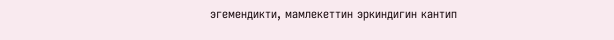эгемендикти, мамлекеттин эркиндигин кантип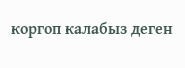коргоп калабыз деген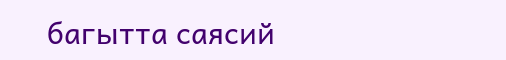багытта саясий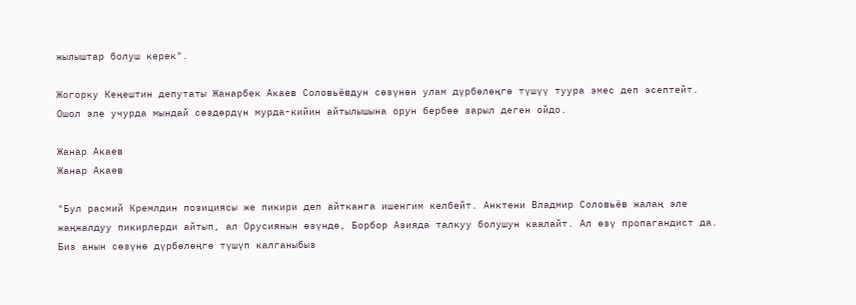жылыштар болуш керек".

Жогорку Кеңештин депутаты Жанарбек Акаев Соловьёвдун сөзүнөн улам дүрбөлөңгө түшүү туура эмес деп эсептейт. Ошол эле учурда мындай сөздөрдүн мурда-кийин айтылышына орун бербөө зарыл деген ойдо.

Жанар Акаев
Жанар Акаев

"Бул расмий Кремлдин позициясы же пикири деп айтканга ишенгим келбейт. Анктени Владмир Соловьёв жалаң эле жаңжалдуу пикирлерди айтып, ал Орусиянын өзүндө, Борбор Азияда талкуу болушун каалайт. Ал өзү пропагандист да. Биз анын сөзүнө дүрбөлөңгө түшүп калганыбыз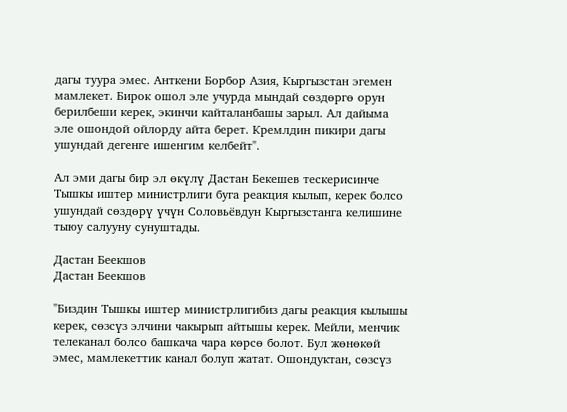дагы туура эмес. Анткени Борбор Азия, Кыргызстан эгемен мамлекет. Бирок ошол эле учурда мындай сөздөргө орун берилбеши керек, экинчи кайталанбашы зарыл. Ал дайыма эле ошондой ойлорду айта берет. Кремлдин пикири дагы ушундай дегенге ишенгим келбейт".

Ал эми дагы бир эл өкүлү Дастан Бекешев тескерисинче Тышкы иштер министрлиги буга реакция кылып, керек болсо ушундай сөздөрү үчүн Соловьёвдун Кыргызстанга келишине тыюу салууну сунуштады.

Дастан Беекшов
Дастан Беекшов

"Биздин Тышкы иштер министрлигибиз дагы реакция кылышы керек, сөзсүз элчини чакырып айтышы керек. Мейли, менчик телеканал болсо башкача чара көрсө болот. Бул жөнөкөй эмес, мамлекеттик канал болуп жатат. Ошондуктан, сөзсүз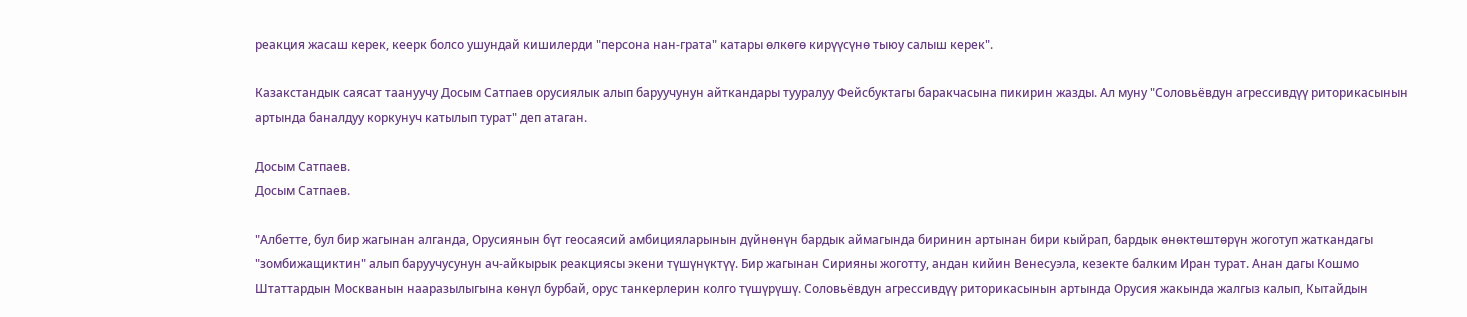реакция жасаш керек, кеерк болсо ушундай кишилерди "персона нан-грата" катары өлкөгө кирүүсүнө тыюу салыш керек".

Казакстандык саясат таануучу Досым Сатпаев орусиялык алып баруучунун айткандары тууралуу Фейсбуктагы баракчасына пикирин жазды. Ал муну "Соловьёвдун агрессивдүү риторикасынын артында баналдуу коркунуч катылып турат" деп атаган.

Досым Сатпаев.
Досым Сатпаев.

"Албетте, бул бир жагынан алганда, Орусиянын бүт геосаясий амбицияларынын дүйнөнүн бардык аймагында биринин артынан бири кыйрап, бардык өнөктөштөрүн жоготуп жаткандагы "зомбижащиктин" алып баруучусунун ач-айкырык реакциясы экени түшүнүктүү. Бир жагынан Сирияны жоготту, андан кийин Венесуэла, кезекте балким Иран турат. Анан дагы Кошмо Штаттардын Москванын нааразылыгына көнүл бурбай, орус танкерлерин колго түшүрүшү. Соловьёвдун агрессивдүү риторикасынын артында Орусия жакында жалгыз калып, Кытайдын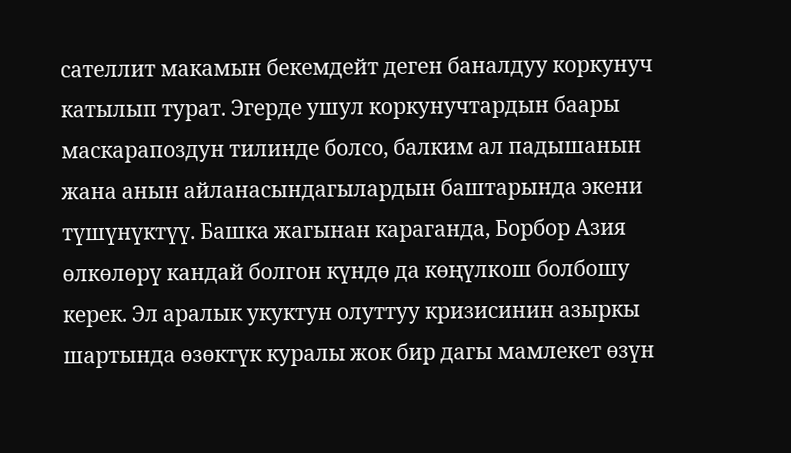сателлит макамын бекемдейт деген баналдуу коркунуч катылып турат. Эгерде ушул коркунучтардын баары маскарапоздун тилинде болсо, балким ал падышанын жана анын айланасындагылардын баштарында экени түшүнүктүү. Башка жагынан караганда, Борбор Азия өлкөлөрү кандай болгон күндө да көңүлкош болбошу керек. Эл аралык укуктун олуттуу кризисинин азыркы шартында өзөктүк куралы жок бир дагы мамлекет өзүн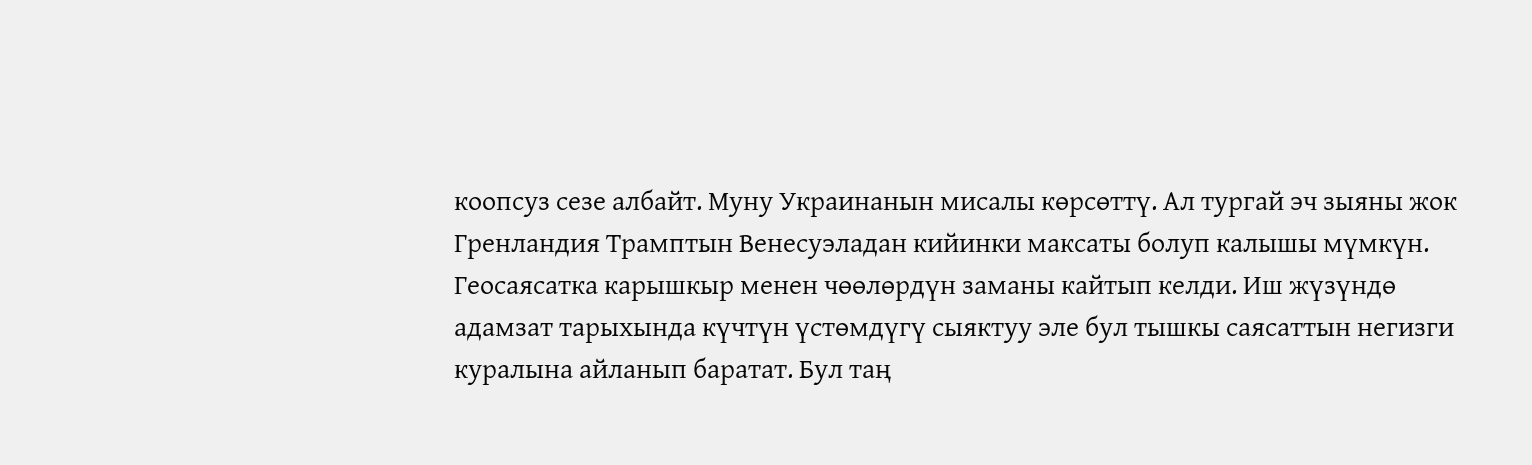коопсуз сезе албайт. Муну Украинанын мисалы көрсөттү. Ал тургай эч зыяны жок Гренландия Трамптын Венесуэладан кийинки максаты болуп калышы мүмкүн. Геосаясатка карышкыр менен чөөлөрдүн заманы кайтып келди. Иш жүзүндө адамзат тарыхында күчтүн үстөмдүгү сыяктуу эле бул тышкы саясаттын негизги куралына айланып баратат. Бул таң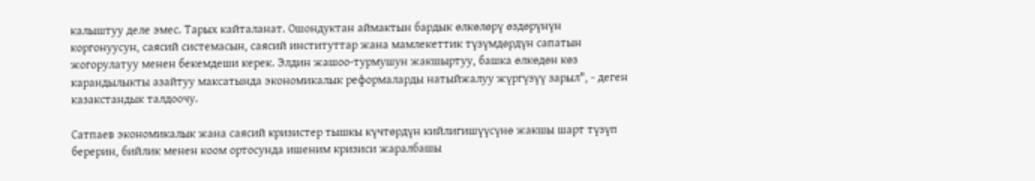калыштуу деле эмес. Тарых кайталанат. Ошондуктан аймактын бардык өлкөлөрү өздөрүнүн коргонуусун, саясий системасын, саясий институттар жана мамлекеттик түзүмдөрдүн сапатын жогорулатуу менен бекемдеши керек. Элдин жашоо-турмушун жакшыртуу, башка өлкөдөн көз карандылыкты азайтуу максатында экономикалык реформаларды натыйжалуу жүргүзүү зарыл", - деген казакстандык талдоочу.

Сатпаев экономикалык жана саясий кризистер тышкы күчтөрдүн кийлигишүүсүнө жакшы шарт түзүп берерин, бийлик менен коом ортосунда ишеним кризиси жаралбашы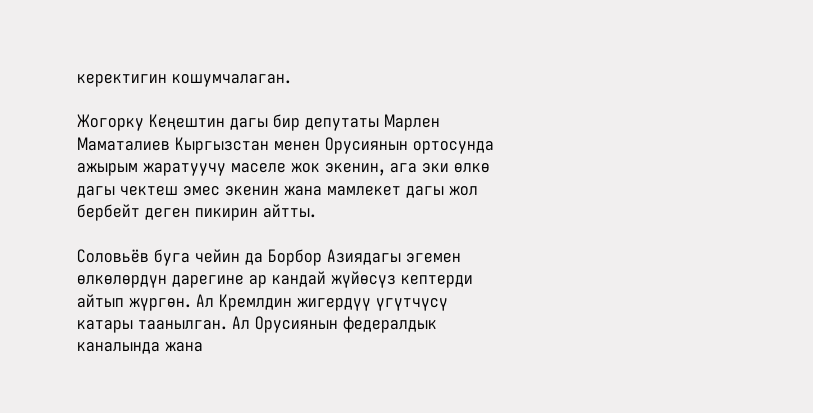керектигин кошумчалаган.

Жогорку Кеңештин дагы бир депутаты Марлен Маматалиев Кыргызстан менен Орусиянын ортосунда ажырым жаратуучу маселе жок экенин, ага эки өлкө дагы чектеш эмес экенин жана мамлекет дагы жол бербейт деген пикирин айтты.

Соловьёв буга чейин да Борбор Азиядагы эгемен өлкөлөрдүн дарегине ар кандай жүйөсүз кептерди айтып жүргөн. Ал Кремлдин жигердүү үгүтчүсү катары таанылган. Ал Орусиянын федералдык каналында жана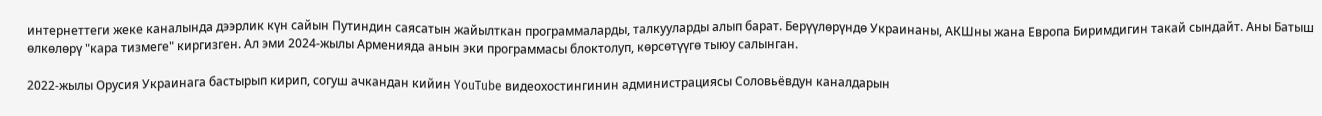интернеттеги жеке каналында дээрлик күн сайын Путиндин саясатын жайылткан программаларды, талкууларды алып барат. Берүүлөрүндө Украинаны, АКШны жана Европа Биримдигин такай сындайт. Аны Батыш өлкөлөрү "кара тизмеге" киргизген. Ал эми 2024-жылы Арменияда анын эки программасы блоктолуп, көрсөтүүгө тыюу салынган.

2022-жылы Орусия Украинага бастырып кирип, согуш ачкандан кийин YouTube видеохостингинин администрациясы Соловьёвдун каналдарын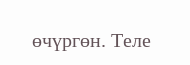өчүргөн. Теле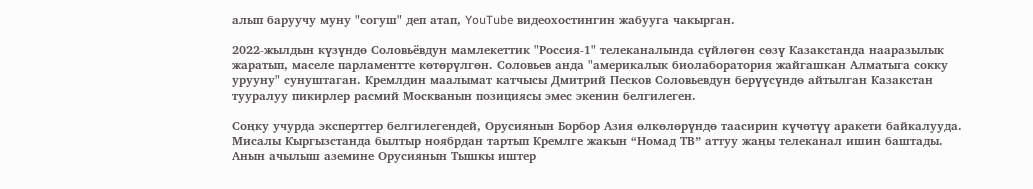алып баруучу муну "согуш" деп атап, YouTube видеохостингин жабууга чакырган.

2022-жылдын күзүндө Соловьёвдун мамлекеттик "Россия-1" телеканалында сүйлөгөн сөзү Казакстанда нааразылык жаратып, маселе парламентте көтөрүлгөн. Соловьев анда "америкалык биолаборатория жайгашкан Алматыга сокку урууну" сунуштаган. Кремлдин маалымат катчысы Дмитрий Песков Соловьевдун берүүсүндө айтылган Казакстан тууралуу пикирлер расмий Москванын позициясы эмес экенин белгилеген.

Соңку учурда эксперттер белгилегендей, Орусиянын Борбор Азия өлкөлөрүндө таасирин күчөтүү аракети байкалууда. Мисалы Кыргызстанда былтыр ноябрдан тартып Кремлге жакын “Номад ТВ” аттуу жаңы телеканал ишин баштады. Анын ачылыш аземине Орусиянын Тышкы иштер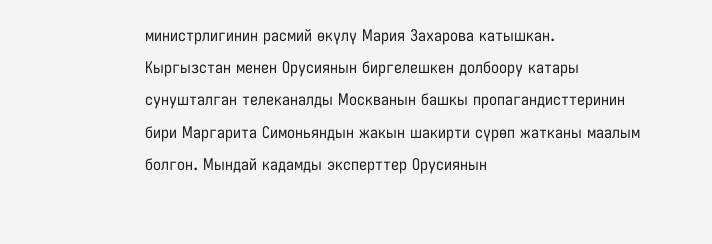министрлигинин расмий өкүлү Мария Захарова катышкан. Кыргызстан менен Орусиянын биргелешкен долбоору катары сунушталган телеканалды Москванын башкы пропагандисттеринин бири Маргарита Симоньяндын жакын шакирти сүрөп жатканы маалым болгон. Мындай кадамды эксперттер Орусиянын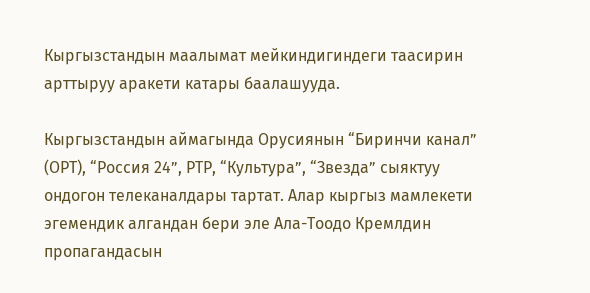Кыргызстандын маалымат мейкиндигиндеги таасирин арттыруу аракети катары баалашууда.

Кыргызстандын аймагында Орусиянын “Биринчи канал” (ОРТ), “Россия 24”, РТР, “Культура”, “Звезда” сыяктуу ондогон телеканалдары тартат. Алар кыргыз мамлекети эгемендик алгандан бери эле Ала-Тоодо Кремлдин пропагандасын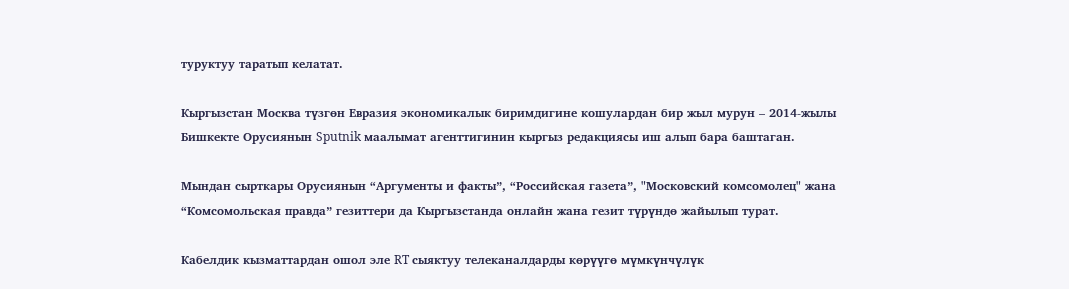туруктуу таратып келатат.

Кыргызстан Москва түзгөн Евразия экономикалык биримдигине кошулардан бир жыл мурун – 2014-жылы Бишкекте Орусиянын Sputnik маалымат агенттигинин кыргыз редакциясы иш алып бара баштаган.

Мындан сырткары Орусиянын “Аргументы и факты”, “Российская газета”, "Московский комсомолец" жана “Комсомольская правда” гезиттери да Кыргызстанда онлайн жана гезит түрүндө жайылып турат.

Кабелдик кызматтардан ошол эле RT сыяктуу телеканалдарды көрүүгө мүмкүнчүлүк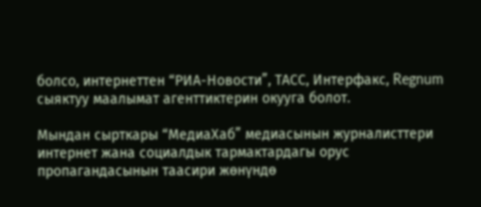болсо, интернеттен “РИА-Новости”, ТАСС, Интерфакс, Regnum сыяктуу маалымат агенттиктерин окууга болот.

Мындан сырткары “МедиаХаб” медиасынын журналисттери интернет жана социалдык тармактардагы орус пропагандасынын таасири жөнүндө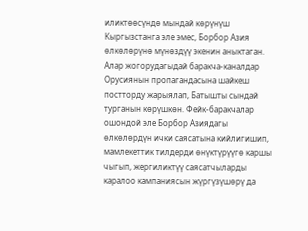иликтөөсүндө мындай көрүнүш Кыргызстанга эле эмес, Борбор Азия өлкөлөрүнө мүнөздүү экенин аныктаган. Алар жогорудагыдай баракча-каналдар Орусиянын пропагандасына шайкеш постторду жарыялап, Батышты сындай турганын көрүшкөн. Фейк-баракчалар ошондой эле Борбор Азиядагы өлкөлөрдүн ички саясатына кийлигишип, мамлекеттик тилдерди өнүктүрүүгө каршы чыгып, жергиликтүү саясатчыларды каралоо кампаниясын жүргүзүшөрү да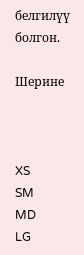белгилүү болгон.

Шерине



XS
SM
MD
LG